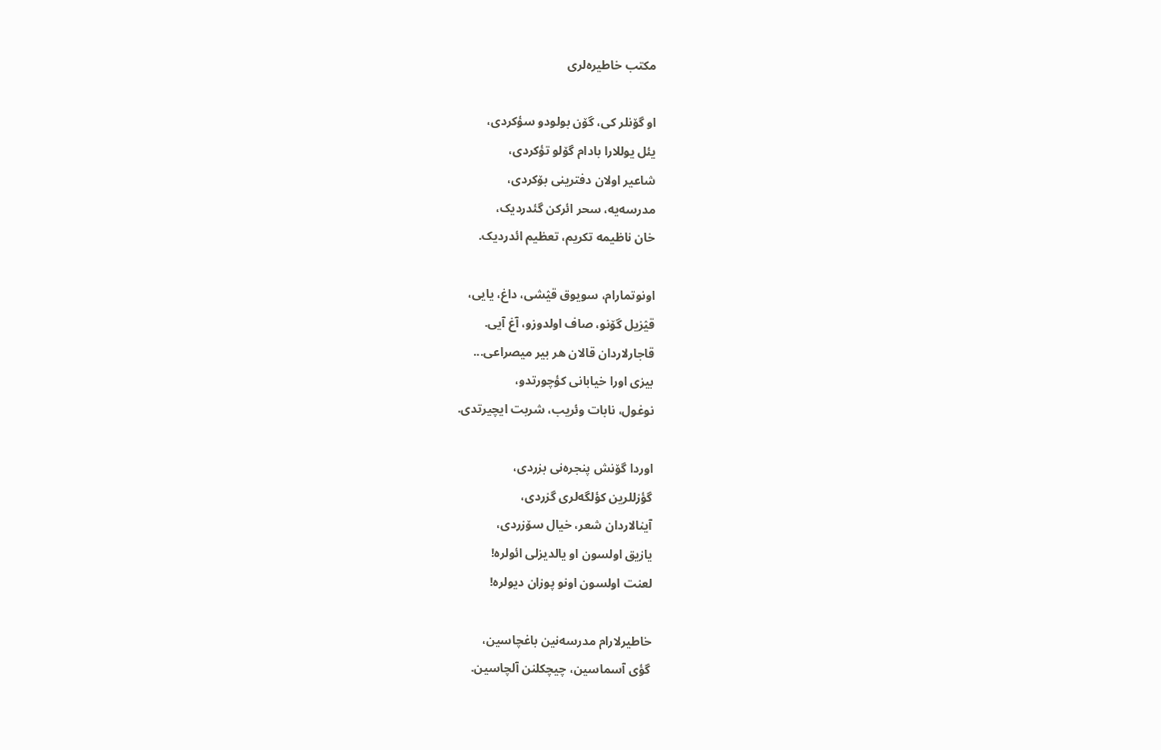مکتب خاطیره‌لری

او گۆنلر کی، گۆن بولودو سؤکردی،
یئل یوللارا بادام گۆلو تؤکردی،
شاعیر اولان دفترینی بۆکردی،
مدرسه‌یه، سحر ائرکن گئدردیک،
خان ناظیمه تکریم، تعظیم ائدردیک.

اونوتمارام، سویوق قؽشی، داغ، یایی،
قؽزیل گۆنو، صاف اولدوزو، آغ آیی.
قاجارلاردان قالان هر بیر میصراعی...
بیزی اورا خیابانی کؤچورتدو،
نوغول، نابات وئریب، شربت ایچیرتدی.

اوردا گۆنش پنجره‌نی بزردی،
گؤزللرین کؤلگه‌لری گزردی،
آینالاردان شعر، خیال سۆزردی،
یازیق اولسون او یالدیزلی ائولره!
لعنت اولسون اونو پوزان دیولره!

خاطیرلارام مدرسه‌نین باغچاسین،
گؤی آسماسین، چیچکلنن آلچاسین.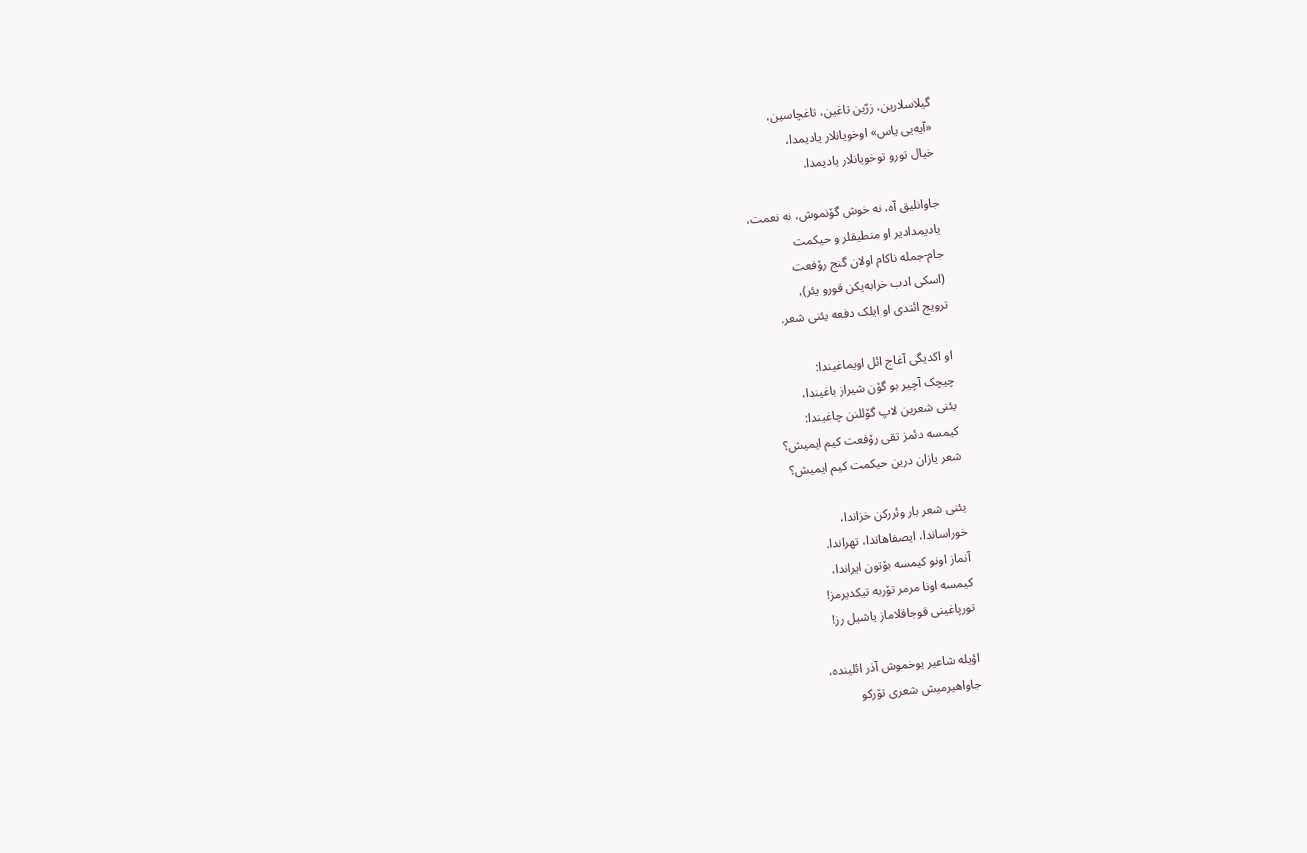گیلاسلارین، زرّین تاغین، تاغچاسین،
«آیه‌یی یاس» اوخویانلار یادیمدا،
خیال تورو توخویانلار یادیمدا.

جاوانلیق آه، نه خوش گۆنموش، نه نعمت،
یادیمدادیر او منطیقلر و حیکمت
جام-جمله ناکام اولان گنج رۆفعت
(اسکی ادب خرابه‌یکن قورو یئر)،
ترویج ائتدی او ایلک دفعه یئنی شعر.

او اکدیگی آغاج ائل اویماغیندا:
چیچک آچیر بو گۆن شیراز باغیندا،
یئنی شعرین لاپ گۆللنن چاغیندا:
کیمسه دئمز تقی رۆفعت کیم ایمیش؟
شعر یازان درین حیکمت کیم ایمیش؟

یئنی شعر بار وئررکن خزاندا،
خوراساندا، ایصفاهاندا، تهراندا.
آنماز اونو کیمسه بۆتون ایراندا،
کیمسه اونا مرمر تۆربه تیکدیرمز!
تورپاغینی قوجاقلاماز یاشیل رز!

اؤیله شاعیر یوخموش آذر ائلینده،
جاواهیرمیش شعری تۆرکو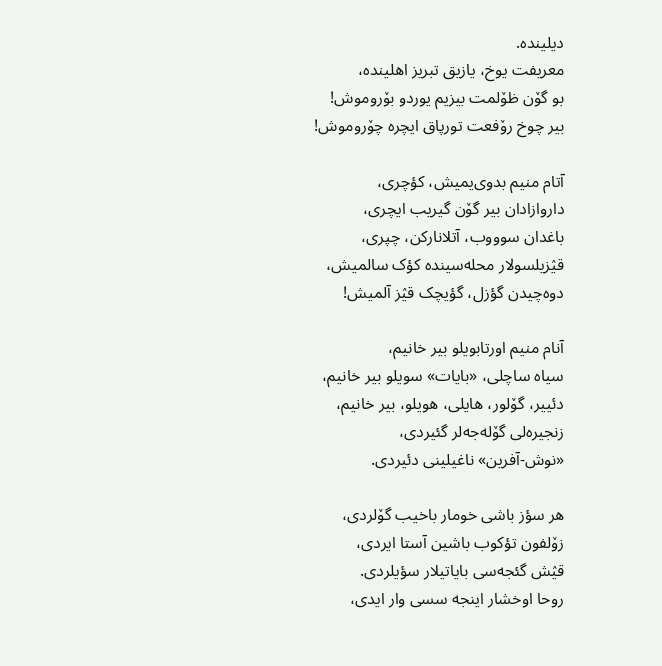دیلینده.
معریفت یوخ، یازیق تبریز اهلینده،
بو گۆن ظۆلمت بیزیم یوردو بۆروموش!
بیر چوخ رۆفعت تورپاق ایچره چۆروموش!

آتام منیم بدوی‌یمیش، کؤچری،
داروازادان بیر گۆن گیریب ایچری،
باغدان سوووب، آتلانارکن، چپری،
قؽزیلسولار محله‌سینده کؤک سالمیش،
دوه‌چیدن گؤزل، گؤیچک قؽز آلمیش!

آنام منیم اورتابویلو بیر خانیم،
سیاه ساچلی، «بایات» سویلو بیر خانیم،
دئییر، گۆلور، هایلی، هویلو، بیر خانیم،
زنجیره‌لی گۆله‌جه‌لر گئیردی،
«نوش-آفرین» ناغیلینی دئیردی.

هر سؤز باشی خومار باخیب گۆلردی،
زۆلفون تؤکوب باشین آستا ایردی،
قؽش گئجه‌سی بایاتیلار سؤیلردی.
روحا اوخشار اینجه سسی وار ایدی،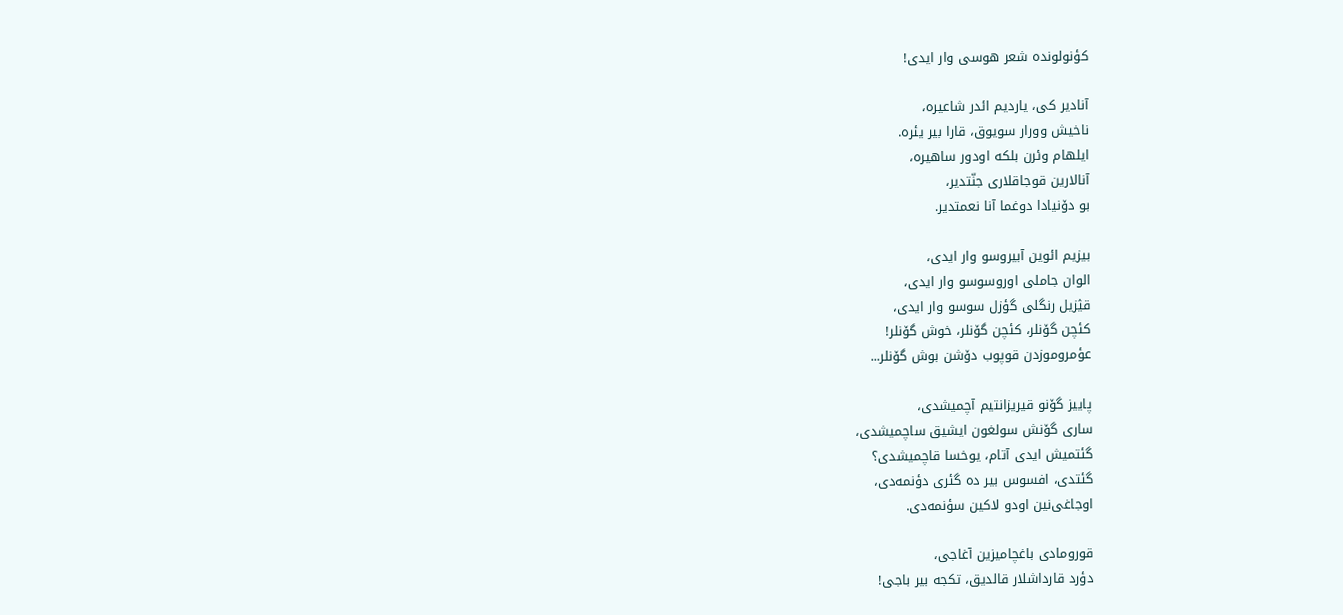کؤنولونده شعر هوسی وار ایدی!

آنادیر کی، یاردیم ائدر شاعیره،
ناخیش وورار سویوق، قارا بیر یئره.
ایلهام وئرن بلکه اودور ساهیره،
آنالارین قوجاقلاری جنّتدیر،
بو دۆنیادا دوغما آنا نعمتدیر.

بیزیم ائوین آبیروسو وار ایدی،
الوان جاملی اوروسوسو وار ایدی،
قؽزیل رنگلی گؤزل سوسو وار ایدی،
کئچن گۆنلر، کئچن گۆنلر، خوش گۆنلر!
عؤمروموزدن قوپوب دۆشن بوش گۆنلر...

پاییز گۆنو قیریزانتیم آچمیشدی،
ساری گۆنش سولغون ایشیق ساچمیشدی،
گئتمیش ایدی آتام، یوخسا قاچمیشدی؟
گئتدی، افسوس بیر ده گئری دؤنمه‌دی،
اوجاغی‌نین اودو لاکین سؤنمه‌دی.

قورومادی باغچامیزین آغاجی،
دؤرد قارداشلار قالدیق، تکجه بیر باجی!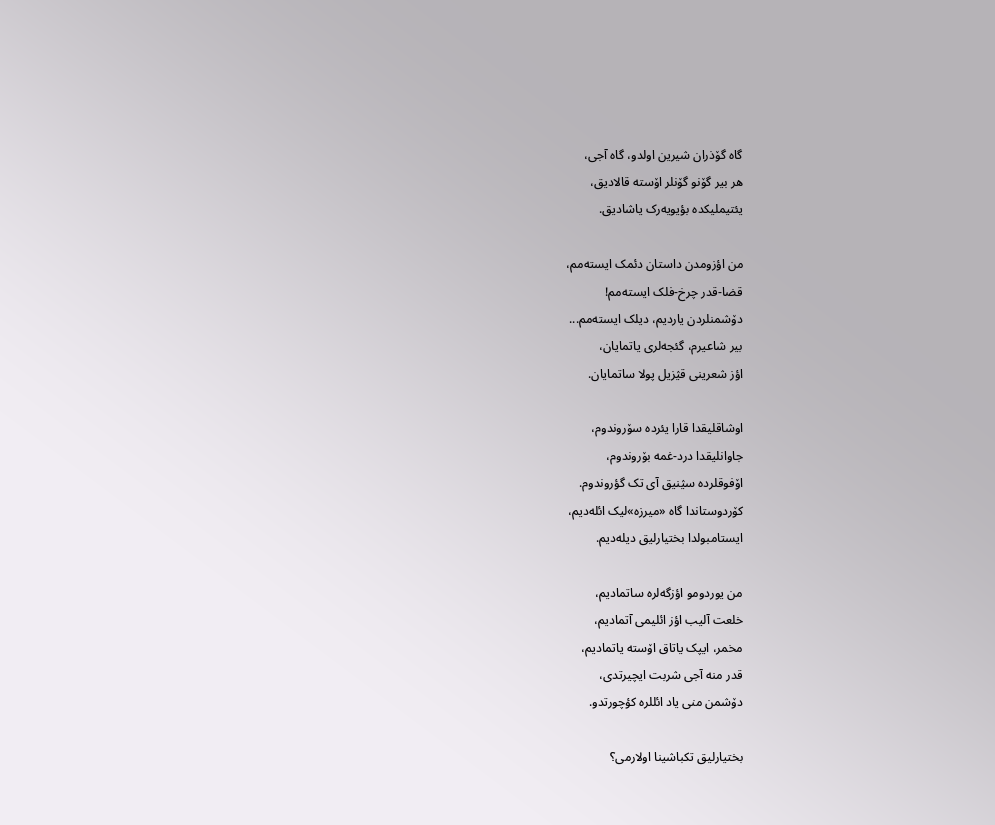گاه گۆذران شیرین اولدو، گاه آجی،
هر بیر گۆنو گۆنلر اۆسته قالادیق،
یئتیملیکده بؤیویه‌رک یاشادیق.

من اؤزومدن داستان دئمک ایسته‌مم،
قضا-قدر چرخ-فلک ایسته‌مم!
دۆشمنلردن یاردیم، دیلک ایسته‌مم...
بیر شاعیرم، گئجه‌لری یاتمایان،
اؤز شعرینی قؽزیل پولا ساتمایان.

اوشاقلیقدا قارا یئرده سۆروندوم،
جاوانلیقدا درد-غمه بۆروندوم،
اۆفوقلرده سؽنیق آی تک گؤروندوم.
کۆردوستاندا گاه «میرزه»لیک ائله‌دیم،
ایستامبولدا بختیارلیق دیله‌دیم.

من یوردومو اؤزگه‌لره ساتمادیم،
خلعت آلیب اؤز ائلیمی آتمادیم،
مخمر، ایپک یاتاق اۆسته یاتمادیم،
قدر منه آجی شربت ایچیرتدی،
دۆشمن منی یاد ائللره کؤچورتدو.

بختیارلیق تکباشینا اولارمی؟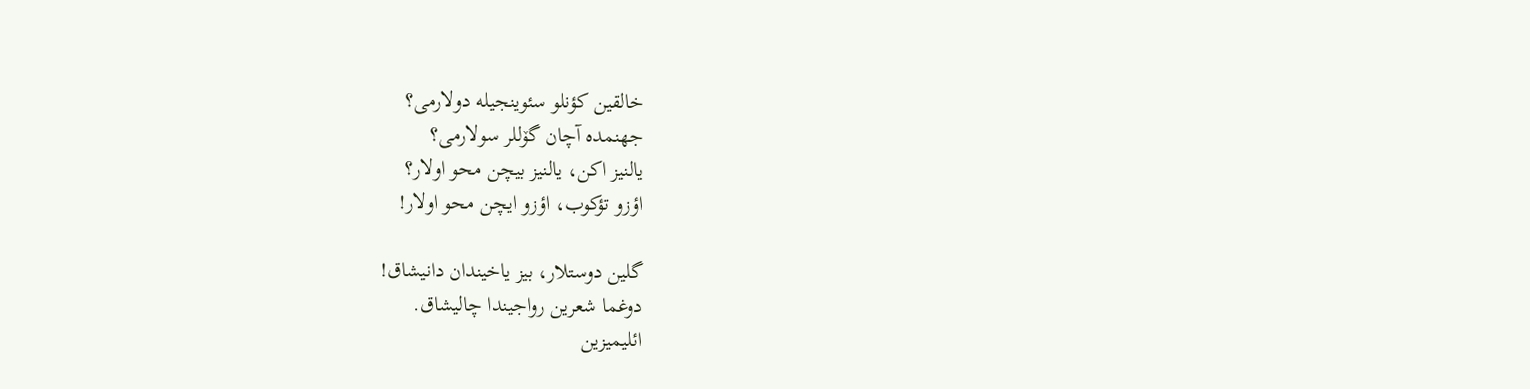خالقین کؤنلو سئوینجیله دولارمی؟
جهنمده آچان گۆللر سولارمی؟
یالنیز اکن، یالنیز بیچن محو اولار؟
اؤزو تؤکوب، اؤزو ایچن محو اولار!

گلین دوستلار، بیز یاخیندان دانیشاق!
دوغما شعرین رواجیندا چالیشاق.
ائلیمیزین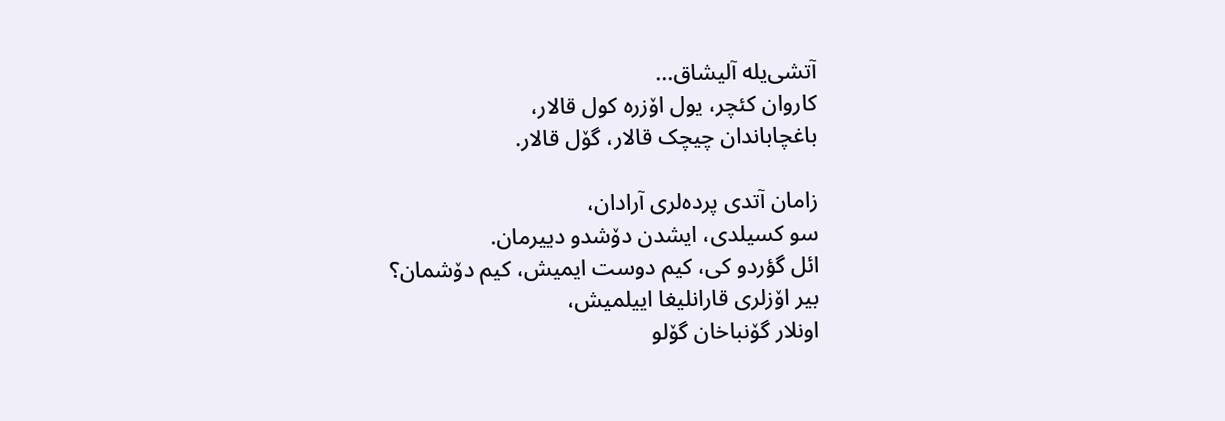آتشی‌یله آلیشاق...
کاروان کئچر، یول اۆزره کول قالار،
باغچاباندان چیچک قالار، گۆل قالار.

زامان آتدی پرده‌لری آرادان،
سو کسیلدی، ایشدن دۆشدو دییرمان.
ائل گؤردو کی، کیم دوست ایمیش، کیم دۆشمان؟
بیر اۆزلری قارانلیغا اییلمیش،
اونلار گۆنباخان گۆلو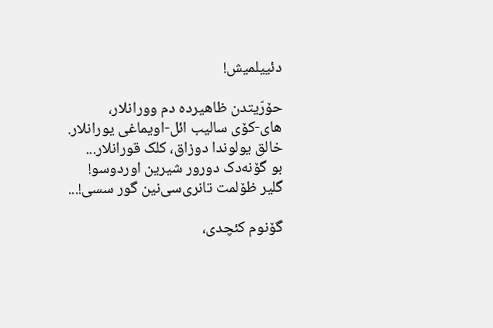دئییلمیش!

حۆرّیتدن ظاهیرده دم وورانلار،
های-کۆی سالیب ائل-اویماغی یورانلار.
خالق یولوندا دوزاق، کلک قورانلار...
بو گۆنه‌دک دورور شیرین اوردوسو!
گلیر ظۆلمت تانری‌سی‌نین گور سسی!...

گۆنوم کئچدی،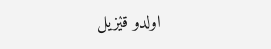اولدو قؽزیل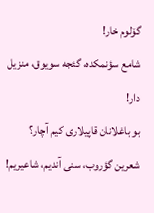گۆلوم خار!
شامع سؤنمکده، گئجه سویوق، منزیل دار!
بو باغلانان قاپیلاری کیم آچار؟
شعرین گؤروب، سنی آندیم، شاعیریم!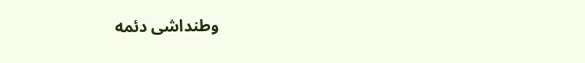وطنداشی دئمه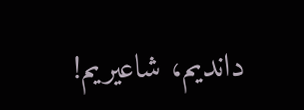داندیم، شاعیریم!